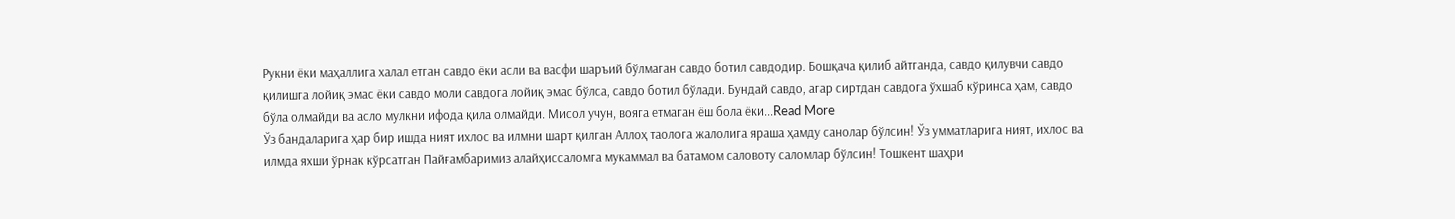Рукни ёки маҳаллига халал етган савдо ёки асли ва васфи шаръий бўлмаган савдо ботил савдодир. Бошқача қилиб айтганда, савдо қилувчи савдо қилишга лойиқ эмас ёки савдо моли савдога лойиқ эмас бўлса, савдо ботил бўлади. Бундай савдо, агар сиртдан савдога ўхшаб кўринса ҳам, савдо бўла олмайди ва асло мулкни ифода қила олмайди. Мисол учун, вояга етмаган ёш бола ёки...Read More
Ўз бандаларига ҳар бир ишда ният ихлос ва илмни шарт қилган Аллоҳ таолога жалолига яраша ҳамду санолар бўлсин! Ўз умматларига ният, ихлос ва илмда яхши ўрнак кўрсатган Пайғамбаримиз алайҳиссаломга мукаммал ва батамом саловоту саломлар бўлсин! Тошкент шаҳри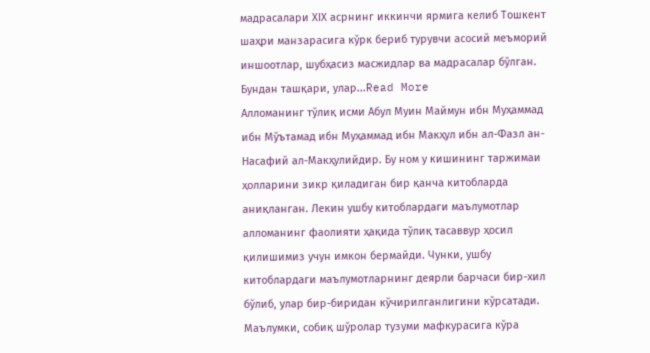мадрасалари ХIХ асрнинг иккинчи ярмига келиб Тошкент шаҳри манзарасига кўрк бериб турувчи асосий меъморий иншоотлар, шубҳасиз масжидлар ва мадрасалар бўлган. Бундан ташқари, улар...Read More
Алломанинг тўлиқ исми Абул Муин Маймун ибн Муҳаммад ибн Мўътамад ибн Муҳаммад ибн Макҳул ибн ал-Фазл ан-Насафий ал-Макҳулийдир. Бу ном у кишининг таржимаи ҳолларини зикр қиладиган бир қанча китобларда аниқланган. Лекин ушбу китоблардаги маълумотлар алломанинг фаолияти ҳақида тўлиқ тасаввур ҳосил қилишимиз учун имкон бермайди. Чунки, ушбу китоблардаги маълумотларнинг деярли барчаси бир-хил бўлиб, улар бир-биридан кўчирилганлигини кўрсатади. Маълумки, собиқ шўролар тузуми мафкурасига кўра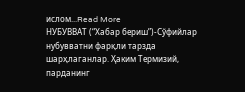ислом...Read More
НУБУВВАТ (“Хабар бериш”)-Сўфийлар нубувватни фарқли тарзда шарҳлаганлар. Ҳаким Термизий, парданинг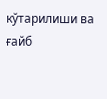кўтарилиши ва ғайб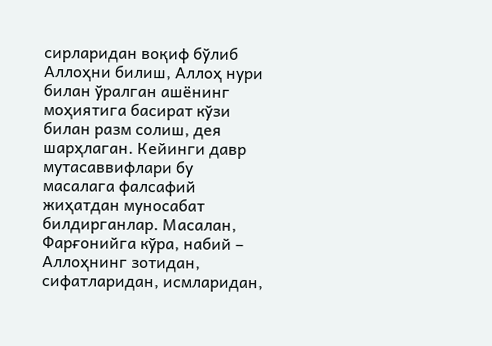сирларидан воқиф бўлиб Аллоҳни билиш, Аллоҳ нури билан ўралган ашёнинг моҳиятига басират кўзи билан разм солиш, дея шарҳлаган. Кейинги давр мутасаввифлари бу масалага фалсафий жиҳатдан муносабат билдирганлар. Масалан, Фарғонийга кўра, набий – Аллоҳнинг зотидан, сифатларидан, исмларидан,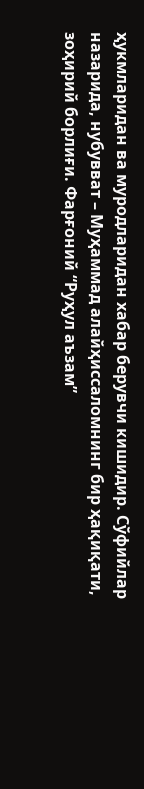ҳукмларидан ва муродларидан хабар берувчи кишидир. Сўфийлар назарида, нубувват – Муҳаммад алайҳиссаломнинг бир ҳақиқати, зоҳирий борлиғи. Фарғоний “Руҳул аъзам”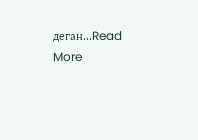деган...Read More